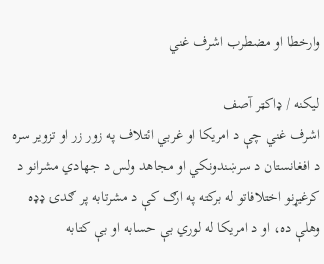وارخطا او مضطرب اشرف غني

لیکنه / ډاکټر آصف
اشرف غني چې د امریکا او غربي ائتلاف په زور زر او تزویر سره د افغانستان د سرښندونکي او مجاهد ولس د جهادي مشرانو د کرغیړنو اختلافاتو له برکته په ارګ کې د مشرتابه پر ګدۍ ډډه وهلې ده، او د امریکا له لوري بې حسابه او بې کتابه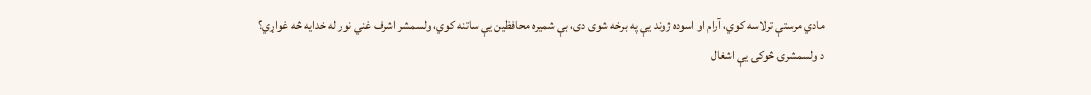مادي مرستې ترلاسه کوي، آرام او اسوده ژوند یې په برخه شوی دی، بې شمیره محافظین یې ساتنه کوي، ولسمشر اشرف غني نور له خدایه څه غواړي؟
د ولسمشرۍ څوکۍ یې اشغال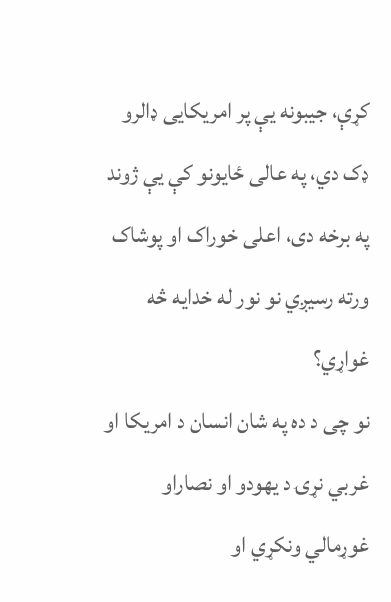کړې، جیبونه یې پر امریکایی ډالرو ډک دي، په عالی ځایونو کې یې ژوند په برخه دی، اعلی خوراک او پوشاک ورته رسیږي نو نور له خدایه څه غواړي؟
نو چی د ده په شان انسان د امریکا او غربي نړۍ د یهودو او نصاراو غوړمالي ونکړي او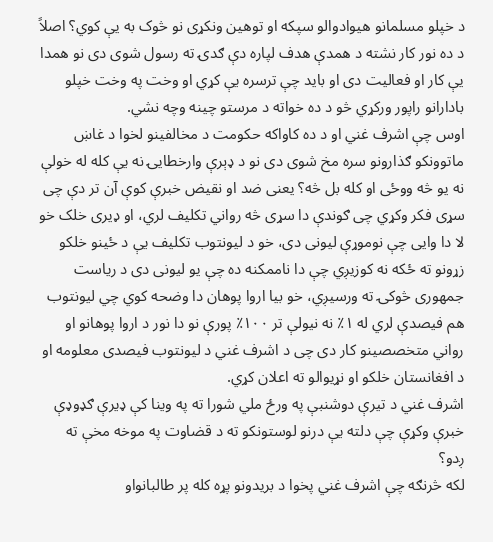د خپلو مسلمانو هیوادوالو سپکه او توهین ونکړی نو څوک به یې کوي؟ اصلاً د ده نور کار نشته د همدې هدف لپاره دې ګدۍ ته رسول شوی دی نو همدا یې کار او فعالیت دی او باید چې ترسره یې کړي او وخت په وخت خپلو بادارانو راپور ورکړي څو د ده خواته د مرستو چینه وچه نشي.
اوس چې اشرف غني او د ده کاواکه حکومت د مخالفینو لخوا د غاښ ماتوونکو ګذارونو سره مخ شوی دی نو د ډېرې وارخطایۍ نه یې کله له خولې نه یو څه ووځی او کله بل څه؟ یعنی ضد او نقیض خبرې کوې آن تر دې چی سړی فکر وکړي چی ګوندې دا سړی څه رواني تکلیف لري، او ډیری خلک خو لا دا وایی چې نوموړې لیونی دی، خو د لیونتوب تکلیف یې د ځینو خلکو زړونو ته ځکه نه کوزیږي چې دا ناممکنه ده چې یو لیونی دی د ریاست جمهوری څوکۍ ته ورسیږي، خو بیا اروا پوهان دا وضحه کوي چي لیونتوب هم فیصدې لري له ۱٪ نه نیولې تر ۱۰۰٪ پورې نو دا نور د اروا پوهانو او رواني متخصصینو کار دی چی د اشرف غني د لیونتوب فیصدی معلومه او د افغانستان خلکو او نړیوالو ته اعلان کړي.
اشرف غني د تیرې دوشنبې په ورځ ملي شورا ته په وینا کې ډیرې ګډوډې خبرې وکړې چې دلته یې درنو لوستونکو ته د قضاوت په موخه مخې ته ږدو؟
لکه څرنګه چې اشرف غني پخوا د بریدونو پړه کله پر طالبانواو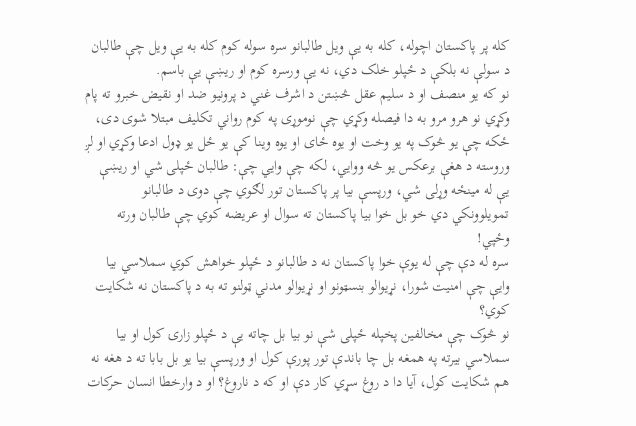کله پر پاکستان اچوله، کله به یې ویل طالبانو سره سوله کوم کله به یې ویل چې طالبان د سولې نه بلکې د ځپلو خلک دي، نه یې ورسره کوم او ریښې یې باسم.
نو که یو منصف او د سلیم عقل څښتن د اشرف غني د پرونيو ضد او نقیض خبرو ته پام وکړي نو هرو مرو به دا فیصله وکړي چې نوموړی په کوم رواني تکلیف مبتلا شوی دی، ځکه چې یو څوک په یو وخت او یوه ځای او یوه وینا کې یو ځل یو ډول ادعا وکړي او لږ وروسته د هغې برعکس یو څه ووايي، لکه چې وايي چې: طالبان ځپلی شي او ریښې یې له مینځه وړلی شي، ورپسې بیا پر پاکستان تور لګوي چې دوی د طالبانو تمویلوونکي دي خو بل خوا بیا پاکستان ته سوال او عریضه کوي چې طالبان ورته وځپي!
سره له دې چې له یوې خوا پاکستان نه د طالبانو د ځپلو خواهش کوي سملاسي بیا وایې چې امنیت شورا، نړیوالو بنسټونو او نړیوالو مدني ټولنو ته به د پاکستان نه شکایت کوي؟
نو څوک چې مخالفین پخپله ځپلی شې نو بیا بل چاته یې د ځپلو زارۍ کول او بیا سملاسي بیرته په همغه بل چا باندې تور پورې کول او ورپسې بیا یو بل بابا ته د هغه نه هم شکایت کول، آیا دا د روغ سړي کار دې او که د ناروغ؟ او د وارخطا انسان حرکات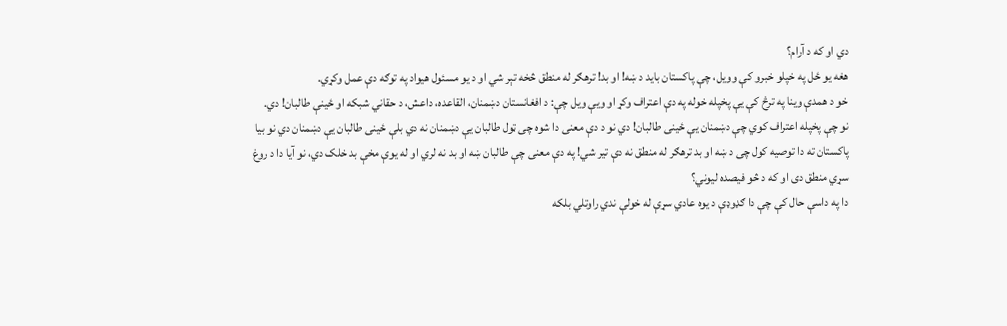دي او که د آرام؟
هغه یو ځل په خپلو خبرو کې وویل، چې پاکستان باید د ښه! او بد! ترهګر له منطق څخه تېر شي او د یو مسئول هیواد په توګه دې عمل وکړي.
خو د همدې وینا په ترڅ کې یې پخپله خوله په دې اعتراف وکړ او ویې ویل چې: د افغانستان دښمنان، القاعده، داعش، د حقاني شبکه او ځینې طالبان! دي.
نو چې پخپله اعتراف کوي چې دښمنان یې ځینی طالبان! دي نو د دې معنی دا شوه چی ټول طالبان یې دښمنان نه دي بلې ځینی طالبان یې دښمنان دي نو بیا پاکستان ته دا توصیه کول چی د ښه او بد ترهګر له منطق نه دې تیر شي! په دې معنی چې طالبان ښه او بد نه لري او له یوې مخې بد خلک دي، نو آیا دا د روغ سړي منطق دی او که د څو فیصده لیوني؟
دا په داسې حال کې چې دا ګډوډې د یوه عادي سړې له خولې ندي راوتلي بلکه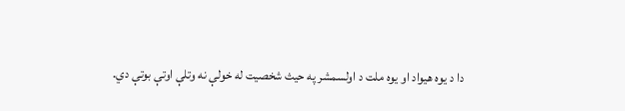دا د یوه هیواد او یوه ملت د اولسمشر په حیث شخصیت له خولې نه وتلې اوتې بوتې دي.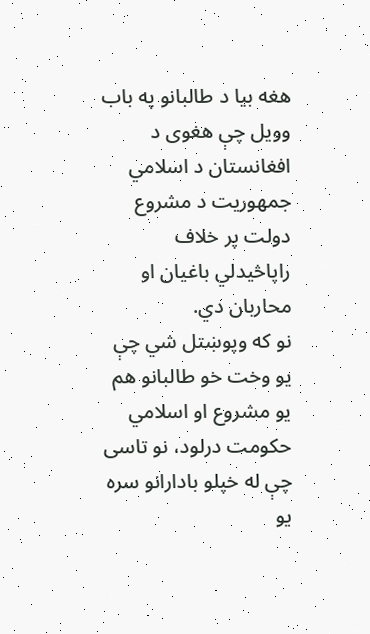هغه بیا د طالبانو په باب وویل چې هغوی د افغانستان د اسلامي جمهوریت د مشروع دولت پر خلاف راپاڅیدلي باغیان او محاربان دي.
نو که وپوښتل شي چې یو وخت خو طالبانو هم یو مشروع او اسلامي حکومت درلود، نو تاسی چې له خپلو بادارانو سره یو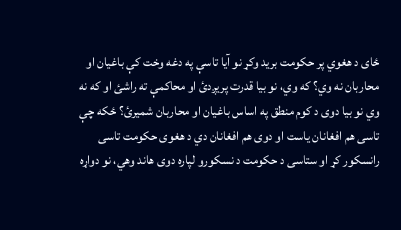ځای د هغوي پر حکومت برید وکړ نو آیا تاسې په دغه وخت کې باغیان او محاربان نه وي؟ که وي، نو بیا قدرت پریږدئ او محاکمې ته راشئ او که نه وي نو بیا دوی د کوم منطق په اساس باغیان او محاربان شمیرئ؟ ځکه چې تاسی هم افغانان یاست او دوی هم افغانان دي د هغوی حکومت تاسی رانسکور کړ او ستاسی د حکومت د نسکورو لپاره دوی هاند وهي، نو دواړه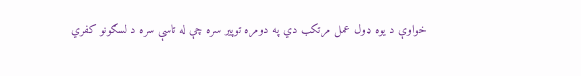خواوې د یوه ډول عمل مرتکب دي په دومره توپیر سره چې له تاسې سره د لسګونو کفري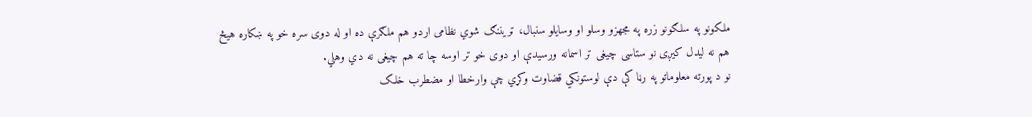ملکونو په سلګونو زره په مجهزو وسلو او وسایلو سنبال، ټریننګ شوي نظامی اردو هم ملګرې ده او له دوی سره خو په ښکاره هیڅ هم نه لیدل کیږی نو ستاسی چیغی تر اسمانه ورسیدې او دوی خو تر اوسه چا ته هم چیغی نه دي وهلي.
نو د پورته معلوماتو په رڼا کې دې لوستونکي قضاوت وکړي چې وارخطا او مضطرب خلک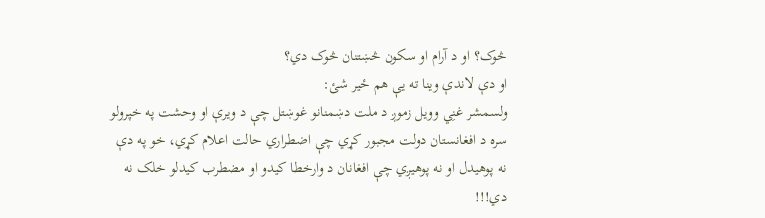څوک؟ او د آرام او سکون څښتنان څوک دي؟
او دې لاندې وینا ته یې هم ځیر شئ:
ولسمشر غنِي وویل زموږ د ملت دښمنانو غوښتل چې د ویرې او وحشت په خپرولو سره د افغانستان دولت مجبور کړي چې اضطراري حالت اعلام کړي، خو په دې نه پوهیدل او نه پوهیږي چې افغانان د وارخطا کیدو او مضطرب کیدلو خلک نه دي!!!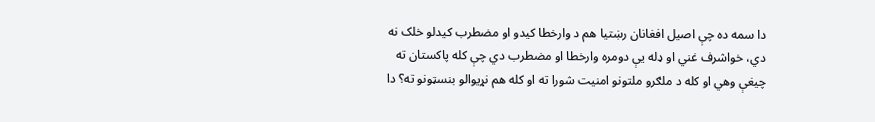دا سمه ده چې اصیل افغانان رښتیا هم د وارخطا کیدو او مضطرب کیدلو خلک نه دي، خواشرف غني او ډله یې دومره وارخطا او مضطرب دي چې کله پاکستان ته چیغې وهي او کله د ملګرو ملتونو امنیت شورا ته او کله هم نړیوالو بنسټونو ته؟ دا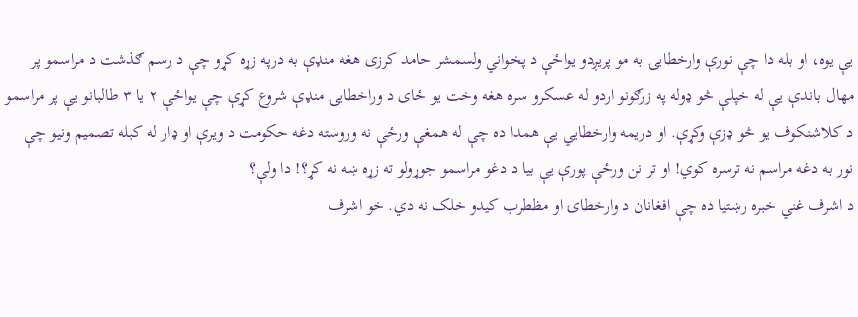یې یوه، او بله دا چې نورې وارخطایۍ به مو پریږدو یواځې د پخواني ولسمشر حامد کرزی هغه منډې به درپه زړه کړو چې د رسم ګذشت د مراسمو پر مهال باندې یې له خپلې څو ډوله په زرګونو اردو له عسکرو سره هغه وخت یو ځای د وراخطایۍ منډې شروع کړې چې یواځې ۲ یا ۳ طالبانو یې پر مراسمو د کلاشنکوف یو څو ډزې وکړې. او دریمه وارخطایي یې همدا ده چې له همغې ورځې نه وروسته دغه حکومت د ویرې او ډار له کبله تصمیم ونیو چې نور به دغه مراسم نه ترسره کوي! او تر نن ورځې پورې یې بیا د دغو مراسمو جوړولو ته زړه ښه نه کړ؟! دا ولې؟
د اشرف غني خبره رښتیا ده چې افغانان د وارخطاۍ او مظطرب کیدو خلک نه دي. خو اشرف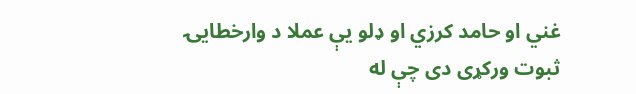غني او حامد کرزي او ډلو یې عملا د وارخطایۍ ثبوت ورکړی دی چې له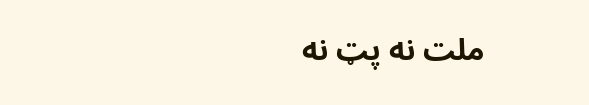ملت نه پټ نه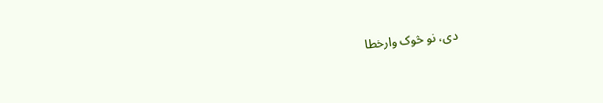دی، نو څوک وارخطا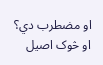او مضطرب دي؟ او څوک اصیل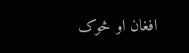افغان او څوک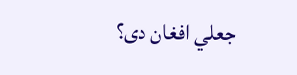جعلي افغان دی؟